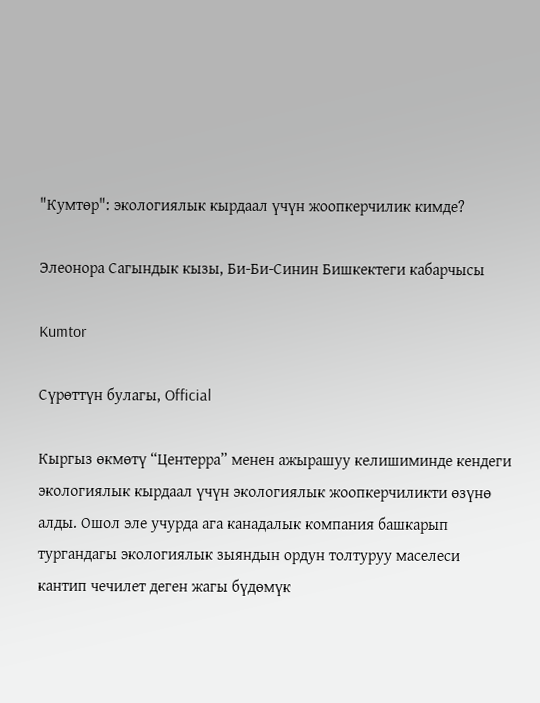"Кумтөр": экологиялык кырдаал үчүн жоопкерчилик кимде?

Элеонора Сагындык кызы, Би-Би-Синин Бишкектеги кабарчысы

Kumtor

Сүрөттүн булагы, Official

Кыргыз өкмөтү “Центерра” менен ажырашуу келишиминде кендеги экологиялык кырдаал үчүн экологиялык жоопкерчиликти өзүнө алды. Ошол эле учурда ага канадалык компания башкарып тургандагы экологиялык зыяндын ордун толтуруу маселеси кантип чечилет деген жагы бүдөмүк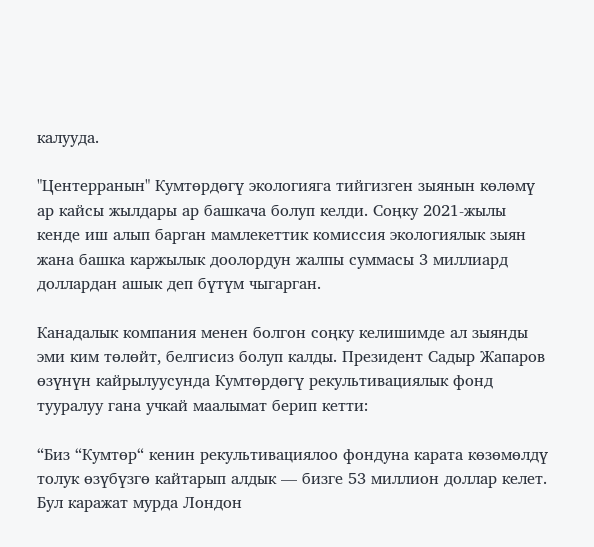калууда.

"Центерранын" Кумтөрдөгү экологияга тийгизген зыянын көлөмү ар кайсы жылдары ар башкача болуп келди. Соңку 2021-жылы кенде иш алып барган мамлекеттик комиссия экологиялык зыян жана башка каржылык доолордун жалпы суммасы 3 миллиард доллардан ашык деп бүтүм чыгарган.

Канадалык компания менен болгон соңку келишимде ал зыянды эми ким төлөйт, белгисиз болуп калды. Президент Садыр Жапаров өзүнүн кайрылуусунда Кумтөрдөгү рекультивациялык фонд тууралуу гана учкай маалымат берип кетти:

“Биз “Кумтөр“ кенин рекультивациялоо фондуна карата көзөмөлдү толук өзүбүзгө кайтарып алдык — бизге 53 миллион доллар келет. Бул каражат мурда Лондон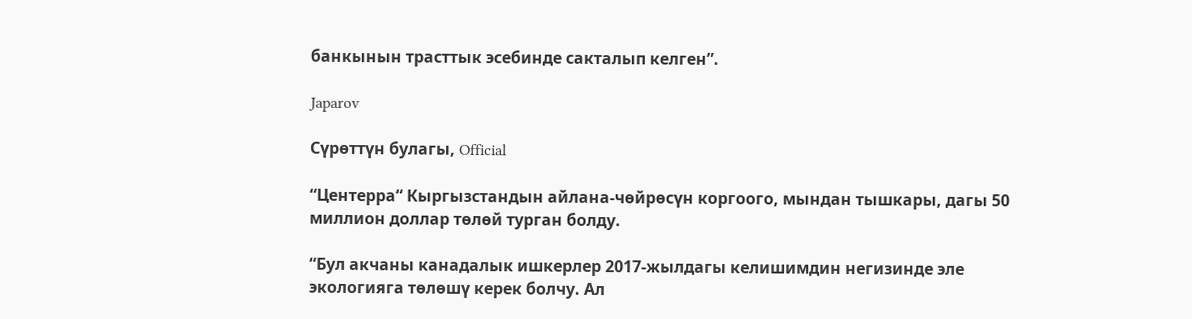банкынын трасттык эсебинде сакталып келген”.

Japarov

Сүрөттүн булагы, Official

“Центерра“ Кыргызстандын айлана-чөйрөсүн коргоого, мындан тышкары, дагы 50 миллион доллар төлөй турган болду.

“Бул акчаны канадалык ишкерлер 2017-жылдагы келишимдин негизинде эле экологияга төлөшү керек болчу. Ал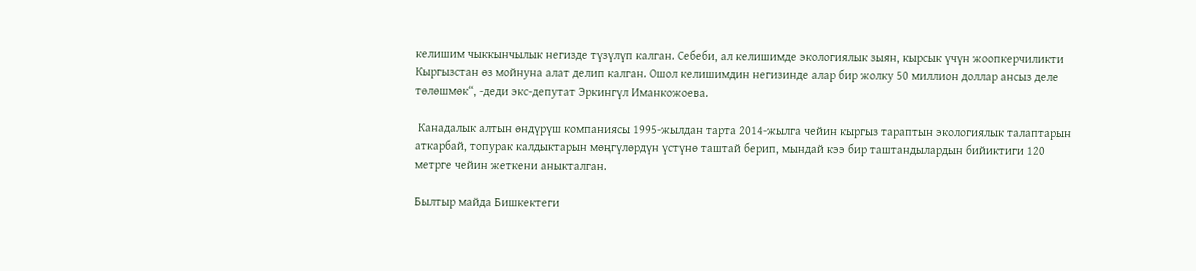келишим чыккынчылык негизде түзүлүп калган. Себеби, ал келишимде экологиялык зыян, кырсык үчүн жоопкерчиликти Кыргызстан өз мойнуна алат делип калган. Ошол келишимдин негизинде алар бир жолку 50 миллион доллар ансыз деле төлөшмөк“, -деди экс-депутат Эркингүл Иманкожоева.

 Канадалык алтын өндүрүш компаниясы 1995-жылдан тарта 2014-жылга чейин кыргыз тараптын экологиялык талаптарын аткарбай, топурак калдыктарын мөңгүлөрдүн үстүнө таштай берип, мындай кээ бир таштандылардын бийиктиги 120 метрге чейин жеткени аныкталган.

Былтыр майда Бишкектеги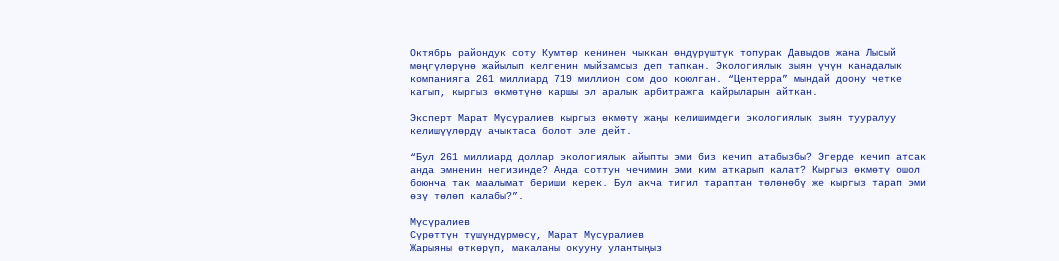Октябрь райондук соту Кумтөр кенинен чыккан өндүрүштүк топурак Давыдов жана Лысый мөңгүлөрүнө жайылып келгенин мыйзамсыз деп тапкан. Экологиялык зыян үчүн канадалык компанияга 261 миллиард 719 миллион сом доо коюлган. “Центерра” мындай доону четке кагып, кыргыз өкмөтүнө каршы эл аралык арбитражга кайрыларын айткан.

Эксперт Марат Мүсүралиев кыргыз өкмөтү жаңы келишимдеги экологиялык зыян тууралуу келишүүлөрдү ачыктаса болот эле дейт.

“Бул 261 миллиард доллар экологиялык айыпты эми биз кечип атабызбы? Эгерде кечип атсак анда эмненин негизинде? Анда соттун чечимин эми ким аткарып калат? Кыргыз өкмөтү ошол боюнча так маалымат бериши керек. Бул акча тигил тараптан төлөнөбү же кыргыз тарап эми өзү төлөп калабы?”.

Мүсүралиев
Сүрөттүн түшүндүрмөсү, Марат Мүсүралиев
Жарыяны өткөрүп, макаланы окууну улантыңыз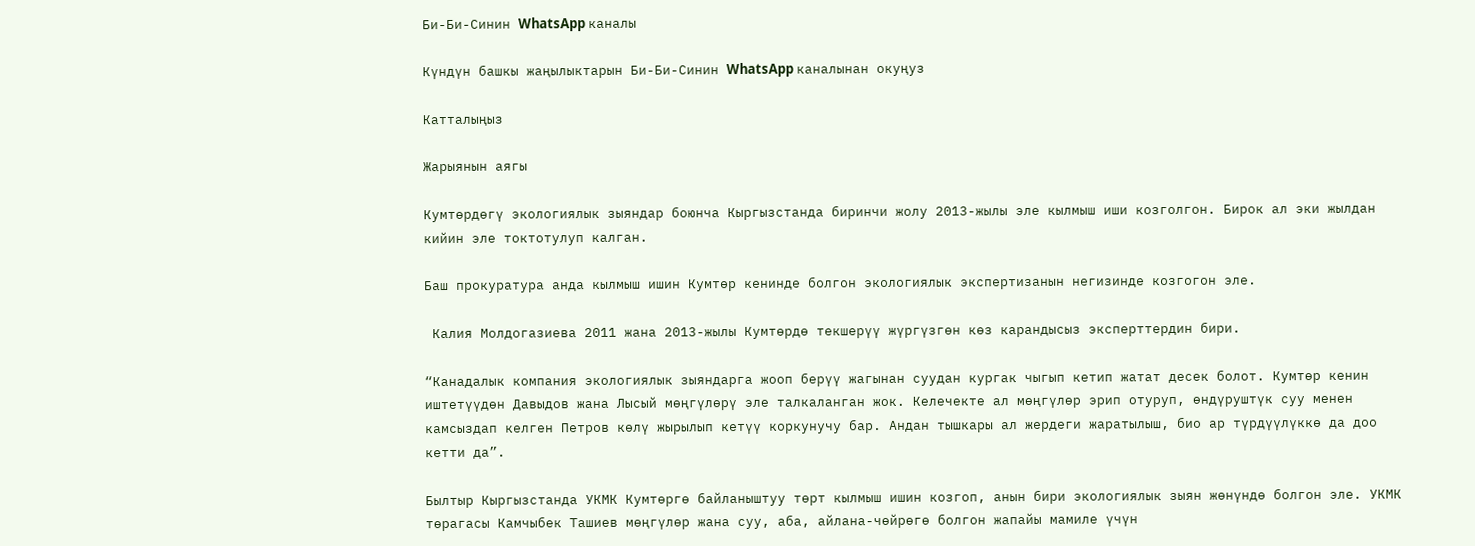Би-Би-Синин WhatsApp каналы

Күндүн башкы жаңылыктарын Би-Би-Синин WhatsApp каналынан окуңуз

Катталыңыз

Жарыянын аягы

Кумтөрдөгү экологиялык зыяндар боюнча Кыргызстанда биринчи жолу 2013-жылы эле кылмыш иши козголгон. Бирок ал эки жылдан кийин эле токтотулуп калган.

Баш прокуратура анда кылмыш ишин Кумтөр кенинде болгон экологиялык экспертизанын негизинде козгогон эле.

 Калия Молдогазиева 2011 жана 2013-жылы Кумтөрдө текшерүү жүргүзгөн көз карандысыз эксперттердин бири.

“Канадалык компания экологиялык зыяндарга жооп берүү жагынан суудан кургак чыгып кетип жатат десек болот. Кумтөр кенин иштетүүдөн Давыдов жана Лысый мөңгүлөрү эле талкаланган жок. Келечекте ал мөңгүлөр эрип отуруп, өндүруштүк суу менен камсыздап келген Петров көлү жырылып кетүү коркунучу бар. Андан тышкары ал жердеги жаратылыш, био ар түрдүүлүккө да доо кетти да”.

Былтыр Кыргызстанда УКМК Кумтөргө байланыштуу төрт кылмыш ишин козгоп, анын бири экологиялык зыян жөнүндө болгон эле. УКМК төрагасы Камчыбек Ташиев мөңгүлөр жана суу, аба, айлана-чөйрөгө болгон жапайы мамиле үчүн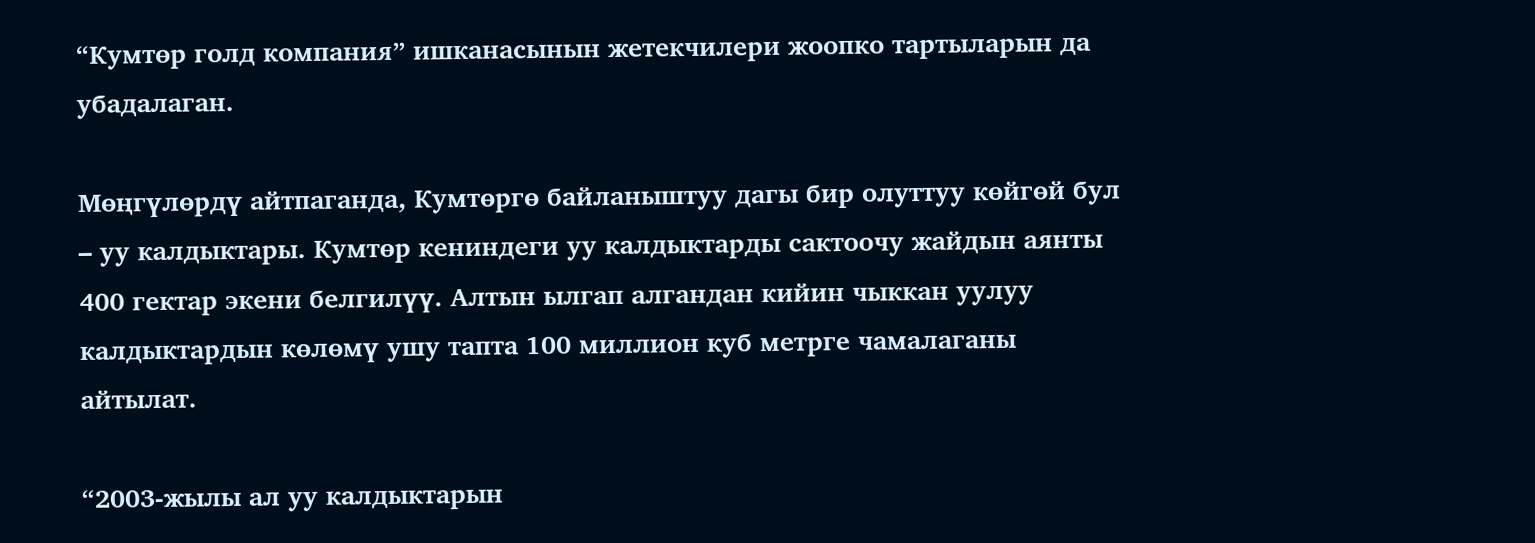“Кумтөр голд компания” ишканасынын жетекчилери жоопко тартыларын да убадалаган.

Мөңгүлөрдү айтпаганда, Кумтөргө байланыштуу дагы бир олуттуу көйгөй бул – уу калдыктары. Кумтөр кениндеги уу калдыктарды сактоочу жайдын аянты 400 гектар экени белгилүү. Алтын ылгап алгандан кийин чыккан уулуу калдыктардын көлөмү ушу тапта 100 миллион куб метрге чамалаганы айтылат.

“2003-жылы ал уу калдыктарын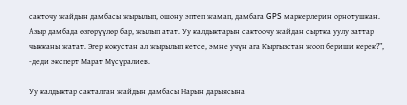сакточу жайдын дамбасы жырылып, ошону эптеп жамап, дамбага GPS маркерлерин орнотушкан. Азыр дамбада өзгөрүүлөр бар, жылып атат. Уу калдыктарын сактоочу жайдан сыртка уулу заттар чыкканы жатат. Эгер кокустан ал жырылып кетсе, эмне учүн ага Кыргызстан жооп бериши керек?”, -деди эксперт Марат Мүсүралиев.

Уу калдыктар сакталган жайдын дамбасы Нарын дарыясына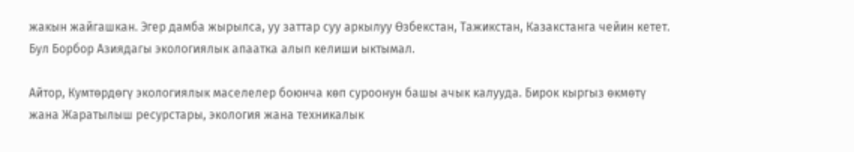жакын жайгашкан. Эгер дамба жырылса, уу заттар суу аркылуу Өзбекстан, Тажикстан, Казакстанга чейин кетет. Бул Борбор Азиядагы экологиялык апаатка алып келиши ыктымал.

Айтор, Кумтөрдөгү экологиялык маселелер боюнча көп суроонун башы ачык калууда. Бирок кыргыз өкмөтү жана Жаратылыш ресурстары, экология жана техникалык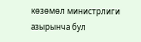көзөмөл министрлиги азырынча бул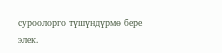суроолорго түшүндүрмө бере элек.